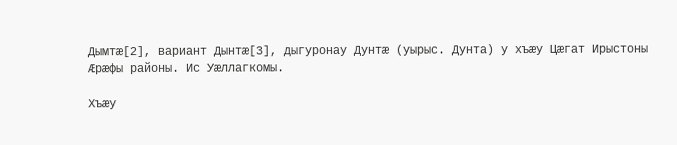Дымтæ[2], вариант Дынтæ[3], дыгуронау Дунтæ (уырыс. Дунта) у хъæу Цæгат Ирыстоны Æрæфы районы. Ис Уæллагкомы.

Хъæу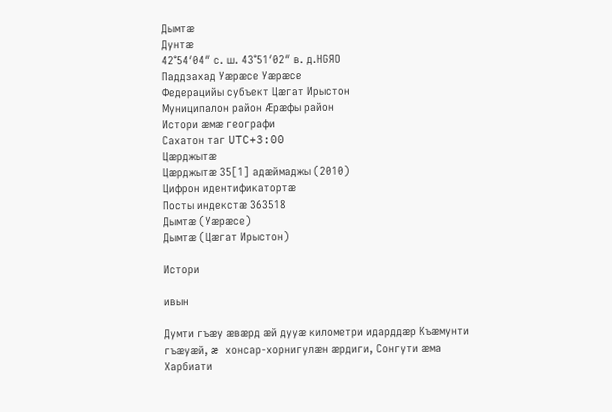Дымтæ
Дунтæ
42°54′04″ с. ш. 43°51′02″ в. д.HGЯO
Паддзахад Уæрæсе Уæрæсе
Федерацийы субъект Цæгат Ирыстон
Муниципалон район Æрæфы район
Истори æмæ географи
Сахатон таг UTC+3:00
Цæрджытæ
Цæрджытæ 35[1] адæймаджы (2010)
Цифрон идентификатортæ
Посты индекстæ 363518
Дымтæ (Уæрæсе)
Дымтæ (Цæгат Ирыстон)

Истори

ивын

Думти гъæу æвæрд æй дууæ километри идарддæр Къæмунти гъæуæй, æ хонсар-хорнигулæн æрдиги, Сонгути æма Харбиати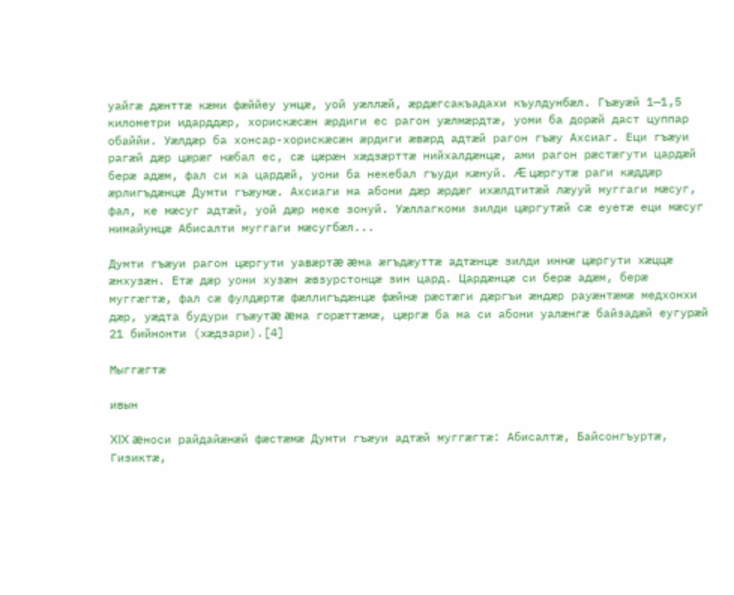уайгæ дæнттæ кæми фæййеу унцæ, уой уæллæй, æрдæгсакъадахи къулдунбæл. Гъæуæй 1—1,5 километри идарддæр, хорискæсæн æрдиги ес рагон уæлмæрдтæ, уоми ба дорæй даст цуппар обаййи. Уæлдæр ба хонсар-хорискæсæн æрдиги æвæрд адтæй рагон гъæу Ахсиаг. Еци гъæуи рагæй дæр цæрæг нæбал ес, сæ цæрæн хæдзæрттæ нийхалдæнцæ, ами рагон рæстæгути цардæй берæ адæм, фал си ка цардæй, уони ба некебал гъуди кæнуй. Æ цæргутæ раги кæддæр æрлигъдæнцæ Думти гъæумæ. Ахсиаги ма абони дæр æрдæг ихæлдтитæй лæууй муггаги мæсуг, фал, ке мæсуг адтæй, уой дæр неке зонуй. Уæллагкоми зилди цæргутæй сæ еуетæ еци мæсуг нимайунцæ Абисалти муггаги мæсугбæл...

Думти гъæуи рагон цæргути уавæртæ æма æгъдæуттæ адтæнцæ зилди иннæ цæргути хæццæ æнхузæн. Етæ дæр уони хузæн æвзурстонцæ зин цард. Цардæнцæ си берæ адæм, берæ муггæгтæ, фал сæ фулдæртæ фæллигъдæнцæ фæйнæ рæстæги дæргъи æндæр рауæнтæмæ медхонхи дæр, уæдта будури гъæутæ æма горæттæмæ, цæргæ ба ма си абони уалæнгæ байзадæй еугурæй 21 бийнонти (хæдзари).[4]

Мыггæгтæ

ивын

XIX æноси райдайæнæй фæстæмæ Думти гъæуи адтæй муггæгтæ: Абисалтæ, Байсонгъуртæ, Гизиктæ,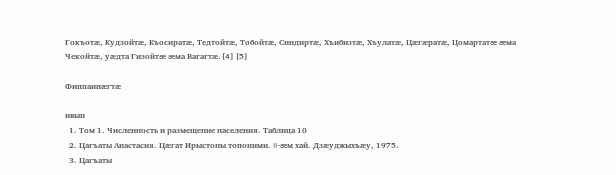Гокъотæ, Кудзойтæ, Къосиратæ, Тедтойтæ, Тобойтæ, Синдиртæ, Хъибизтæ, Хъулатæ, Цæгæратæ, Цомартатæ æма Чекойтæ, уæдта Гизойтæ æма Вагагтæ.[4][5]

Фиппаинæгтæ

ивын
  1. Том 1. Численность и размещение населения. Таблица 10
  2. Цагъаты Анастасия. Цæгат Ирыстоны топоними. II-æм хай. Дзæуджыхъæу, 1975.
  3. Цагъаты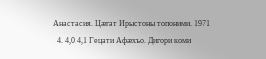Анастасия. Цæгат Ирыстоны топоними. 1971
  4. 4,0 4,1 Гецати Афæхъо. Дигори коми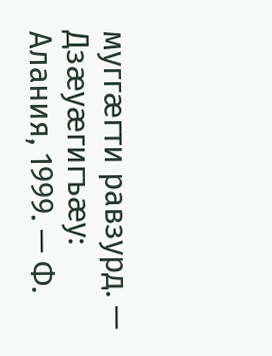муггæгти равзурд. — Дзæуæгигъæу: Алания, 1999. — Ф.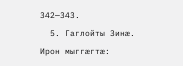342—343.
  5. Гаглойты Зинæ. Ирон мыггæгтæ: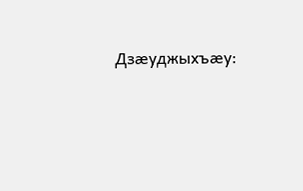Дзæуджыхъæу: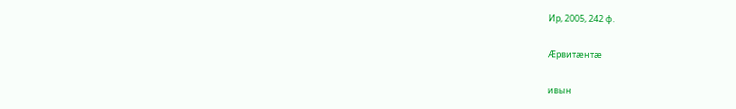Ир, 2005, 242 ф.

Æрвитæнтæ

ивын